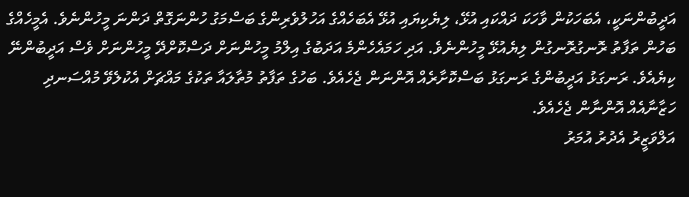އަދީބުންނަކީ، އެބަހަކުން ވާހަކަ ދައްކައި އުޅޭ، ލިޔެކިޔައި އުޅޭ އެބަހެއްގެ އަހުލުވެރިންގެ ބަސްމަގު ހުންނަގޮތް ދަންނަ މީހުންނެވެ. އެމީހެއްގެ ބަހުން ތަފާތު ރޮނގުރޮނގުން ލިޔެއުޅޭ މީހުންނެވެ. އަދި ހަމައެހެންމެ އަދަބުގެ އިލްމު މީހުންނަށް ދަސްކޮށްދޭ މީހުންނަށް ވެސް އަދީބުންނޭ ކިޔެއެވެ. ރަނގަޅު އަދީބުންގެ ރަނގަޅު ބަސްކޮށާރެއް އޮންނަން ޖެހެއެވެ. ބަހުގެ ތަފާތު މުތާލައާ ތަކުގެ މައްޗަށް އެކުލެވޭ މުއްސަނދި ހަޒާނާއެއް އޮންނާން ޖެހެއެވެ.
އަލްވަޒީރު އެދުރު އުމަރު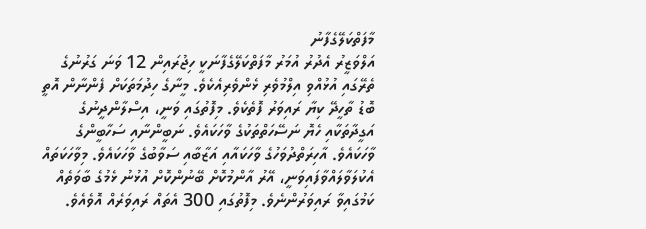މާފަތްކަލޭގެފާނު
އަލްވަޒީރު އެދުރު އުމަރު މާފަތްކަލޭގެފާނަކީ ހިޖުރައިން 12 ވަނަ ގަރުނުގެ ތެރޭގައި އުޅުއްވި އިލްމުވެރި ޅެންވެރިއެކެވެ. މީނާގެ ހިދުމަތަކަށް ފެންނާން އޮތީ ބޮޑު ތާހީދޭ ކިޔާ ރައިވަރު ފޮތެކެވެ. މިފޮތުގައި ވަނީ، އިސްލާންދީނުގެ އަގީދާތަކާއި ހެޔޮ ނަސޭހަތްތަކުގެ ވާހަކައެވެ. ނަބީންނާއި ސަހާބީންގެ ވާހަކައެވެ. އާހިރަތްދުވަހުގެ ވާހަކައާއި އަޒާބާއި ސަވާބުގެ ވާހަކައެވެ. މިވާހަކަތައް އެކުލަވާލައްވާފައިވަނީ، އޭރު އާންމުކޮށް ބޭނުންކޮށް އުޅުނު ޅެމުގެ ބާވަތެއް ކަމުގައިވާ ރައިވަރުންނެވެ. މިފޮތުގައި 300 އެތައް ރައިވަރެއް އޮވެއެވެ.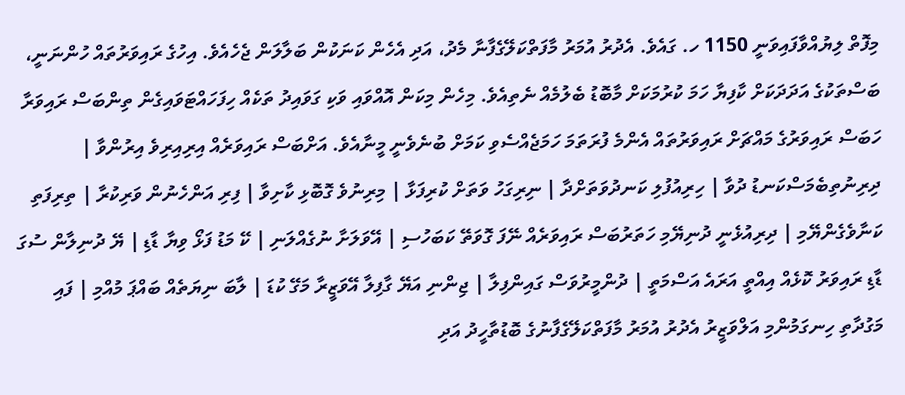މިފޮތް ލިޔުއްވާފައިވަނީ 1150 ހ. ގައެވެ. އެދުރު އުމަރު މާފަތްކަލޭގެފާނާ މެދު، އަދި އެހެން ކަނަކުން ބަލާލަން ޖެހެއެވެ. އިހުގެ ރައިވަރުތައް ހުންނަނީ، ބަސްތަކުގެ އަދަދަކަށް ކާފިޔާ ހަމަ ކުރުމަކަށް މާބޮޑު ބެލުމެއް ނެތިއެވެ. މިހެން މިކަން އޮއްވައި ވަކި ގަވައިދު ތަކެއް ހިފަހައްޓަވައިގެން ތިންބަސް ރައިވަރާ ހަބަސް ރައިވަރުގެ މައްޗަށް ރައިވަރުތައް އެންމެ ފުރަތަމަ ހަމަޖެއްސެވި ކަމަށް ބުނެވެނީ މީނާއެވެ. އަށްބަސް ރައިވަރެއް އިރިއިރިވެ އިރުންވާ | ދިރިނުތިބެމަސްކަނޑު ދުވާ | ހިރިއުފުލި ކަނދުވަތަށްދާ | ނިރިގަހު ވަތަށް ކުރިފަޅާ | މިރިނުވެ ގޮބޮޅި ކާށިވާ | ފިރި އަންހެނުން ވަރިކުރާ | ތިރިފަތި ކަނާވެގެންޔޭމި | ދިރިއުޅެނީ ދުނިޔޭމި ހަތަރުބަސް ރައިވަރެއް ނޭފަ ގޮވަތޭ ކަބަހުސި | އޭވަލަށާ ނުގެއްލަނި | ކޭ މަޑު ފަޅޯ ވިޔާ ޑާޑި | ޔޭ ދުނިލާން ސުގަ ޑާޑި ރައިވަރު ކޮޅެއް އިއްތީ އަރައެ އަސްމަތީ | ދުންމީރުވަސް ގައިންފިލާ | ޖިންނި އަޔޭ ގާފިލާ އޭވަޒީރާ މަގޭ ކުޑަ | ލާބަ ނިޔަތެއް ބައްޕަ މުއްމި | ފައި މަގުދާތި ހިނގަމުންމި އަލްވަޒީރު އެދުރު އުމަރު މާފަތްކަލޭގެފާނުގެ ބޮޑުތާހީދު އަދި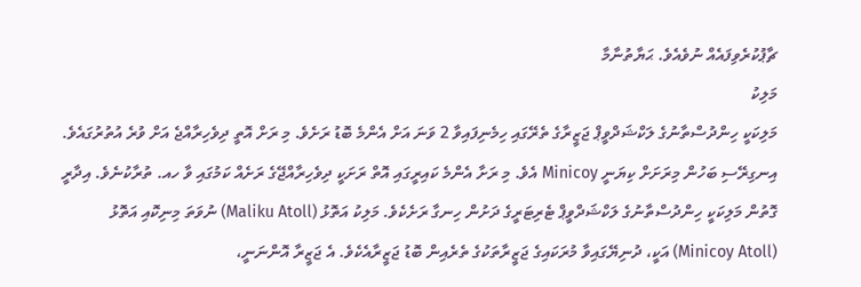ޗާޕުކުރެވިފައެއް ނުވެއެވެ. ޙަޔާތުނާމާ
މަލިކު
މަލިކަކީ ހިންދުސްތާނުގެ ލަކްޝަދްވީޕް ޖަޒީރާގެ ތެރޭގައި ހިމެނިފައިވާ 2 ވަނަ އަށް އެންމެ ބޮޑު ރަށެވެ. މި ރަށް އޮތީ ދިވެހިރާއްޖެ އަށް ވުރެ އުތުރުގައެވެ. އިނގިރޭސި ބަހުން މިރަށަށް ކިޔަނީ Minicoy އެވެ. މި ރަށާ އެންމެ ކައިރީގައި އޮތް ރަށަކީ ދިވެހިރާއްޖޭގެ ރަށެއް ކަމުގައި ވާ ހއ. ތުރާކުނެވެ. އިދާރީ ގޮތުން މަލިކަކީ ހިންދުސްތާނުގެ ލަކްޝަދްވީޕް ޓެރިޓަރީގެ ދަށުން ހިނގާ ރަށެކެވެ. މަލިކު އަތޮޅު (Maliku Atoll) ނުވަތަ މިނިކޮއި އަތޮޅު (Minicoy Atoll) އަކީ، ދުނިޔޭގައިވާ މުރަކައިގެ ޖަޒީރާތަކުގެ ތެރެއިން ބޮޑު ޖަޒީރާއެކެވެ. އެ ޖަޒީރާ އޮންނަނީ،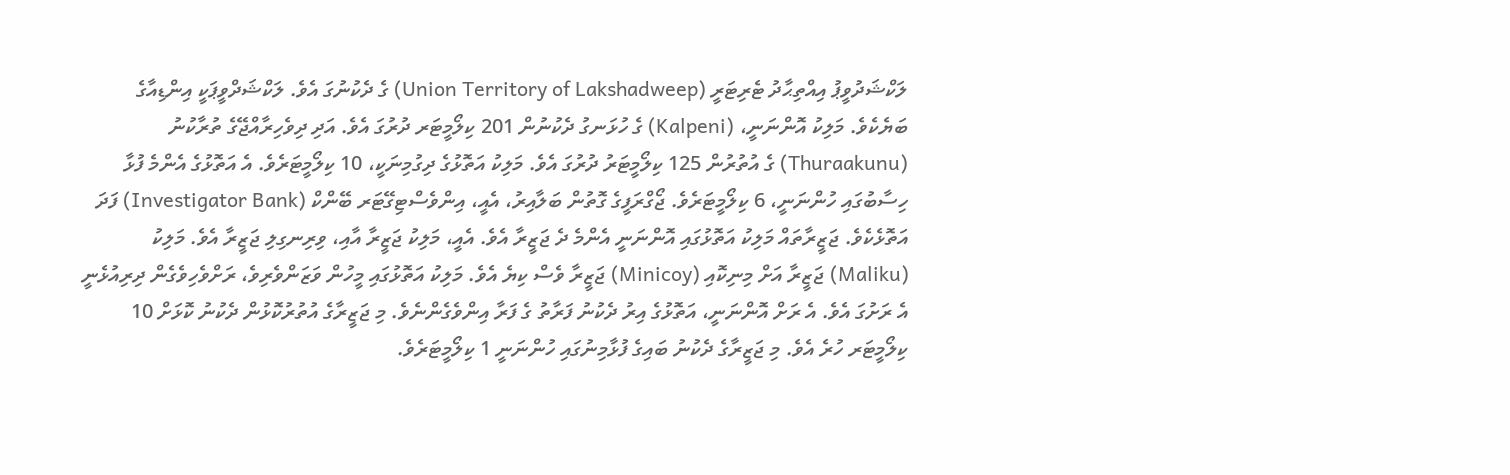ލަކްޝަދުވީޕު އިއްތިޙާދު ޓެރިޓަރީ (Union Territory of Lakshadweep) ގެ ދެކުނުގަ އެވެ. ލަކްޝަދްވީޕަކީ އިންޑިއާގެ ބަޔެކެވެ. މަލިކު އޮންނަނީ، (Kalpeni) ގެ ހުޅަނގު ދެކުނުން 201 ކިލޯމީޓަރ ދުރުގަ އެވެ. އަދި ދިވެހިރާއްޖޭގެ ތުރާކުނު (Thuraakunu) ގެ އުތުރުން 125 ކިލޯމީޓަރު ދުރުގަ އެވެ. މަލިކު އަތޮޅުގެ ދިގުމިނަކީ، 10 ކިލޯމީޓަރެވެ. އެ އަތޮޅުގެ އެންމެ ފުޅާ ހިސާބުގައި ހުންނަނީ، 6 ކިލޯމީޓަރެވެ. ޖޯގްރަފީގެ ގޮތުން ބަލާއިރު، އެއީ، އިންވެސްޓިގޭޓަރ ބޭންކް (Investigator Bank) ފަދަ އަތޮޅެކެވެ. ޖަޒީރާތައް މަލިކު އަތޮޅުގައި އޮންނަނީ އެންމެ ދެ ޖަޒީރާ އެވެ. އެއީ، މަލިކު ޖަޒީރާ އާއި، ވިރިނގިލި ޖަޒީރާ އެވެ. މަލިކު (Maliku) ޖަޒީރާ އަށް މިނިކޮއި (Minicoy) ޖަޒީރާ ވެސް ކިޔެ އެވެ. މަލިކު އަތޮޅުގައި މީހުން ވަޒަންވެރިވެ، ރަށްވެހިވެގެން ދިރިއުޅެނީ އެ ރަށުގަ އެވެ. އެ ރަށް އޮންނަނީ، އަތޮޅުގެ އިރު ދެކުނު ފަރާތު ގެ ފަރާ އިންވެގެންނެވެ. މި ޖަޒީރާގެ އުތުރުކޮޅުން ދެކުނު ކޮޅަށް 10 ކިލޯމީޓަރ ހުރެ އެވެ. މި ޖަޒީރާގެ ދެކުނު ބައިގެ ފުޅާމިނުގައި ހުންނަނީ 1 ކިލޯމީޓަރެވެ.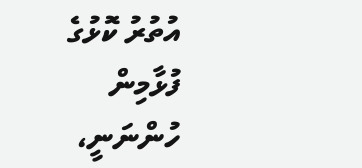އުތުރު ކޮޅުގެ ފުޅާމިން ހުންނަނީ،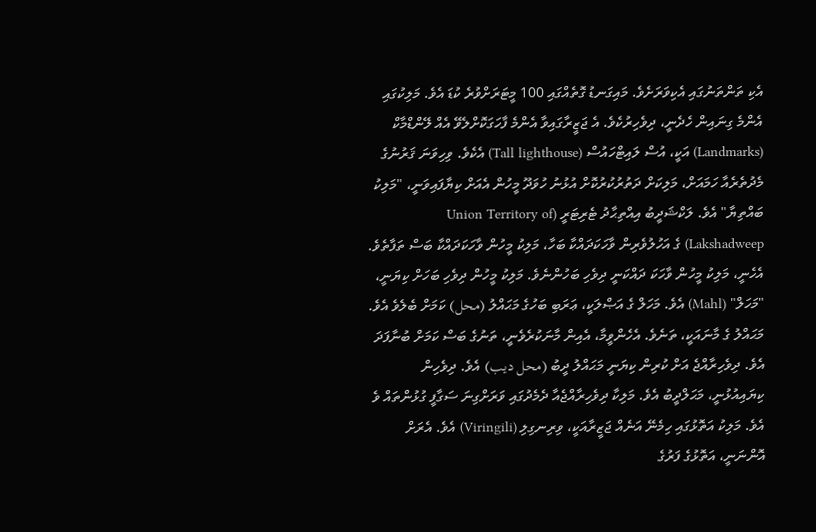އެކި ތަންތަނުގައި އެކިވަރަށެވެ. މައިގަނޑު ގޮތެއްގައި 100 މީޓަރަށްވުރެ ކުޑަ އެވެ. މަލިކުގައި އެންމެ ގިނައިން ހެދެނީ، ދިވެހިރުކެވެ. އެ ޖަޒީރާގައިވާ އެންމެ ފާހަގަކޮށްލެވޭ އެއް ލޭންޑްމާކް (Landmarks) އަކީ، އުސް ލައިޓްހައުސް (Tall lighthouse) އެކެވެ. ވިހިވަނަ ޤަރުނުގެ މެދުތެރެއާ ހަމައަށް، މަލިކަށް ދަތުރުކުރުކޮށް އުޅުނު ހުވަދޫ މީހުން އެއަށް ކިޔާފައިވަނީ، "މަލިކު ބައްތިޔާ" އެވެ. ލަކްޝަދީބު އިއްތިޙާދު ޓެރިޓަރީ (Union Territory of Lakshadweep) ގެ އަހުލުވެރިން ވާހަކަދައްކާ ބަހާ، މަލިކު މީހުން ވާހަކަދައްކާ ބަސް ތަފާތެވެ. އެހެނީ، މަލިކު މީހުން ވާހަކަ ދައްކަނީ ދިވެހި ބަހުންނެވެ. މަލިކު މީހުން ދިވެހި ބަހަށް ކިޔަނީ، "މަހަލް" (Mahl) އެވެ. މަހަލް ގެ އަޞްލަކީ، ޢަރަބި ބަހުގެ މަޙައްލު (محل) ކަމަށް ބެލެވެ އެވެ. މަޙައްލު ގެ މާނައަކީ، ތަނެވެ. އެހެންވީމާ، އެއިން މާނަކުރެވެނީ، ތަނުގެ ބަސް ކަމަށް ބުނާފަދަ އެވެ. ދިވެހިރާއްޖެ އަށް ކުރިން ކިޔަނީ މަޙައްލު ދީބު (محل ديب) އެވެ. ދިވެހިން ކިޔައިއުޅުނީ، މަޙަލްދީބު އެވެ. މަލިކާ ދިވެހިރާއްޖެއާ ދެމެދުގައި ވަރަށްގިނަ ސަގާފީ ގުޅުންތައް ވެ އެވެ. މަލިކު އަތޮޅުގައި ހިމެނޭ އަނެއް ޖަޒީރާއަކީ، ވިރިނގިލި (Viringili) އެވެ. އެރަށް އޮންނަނީ، އަތޮޅުގެ ފަރުގެ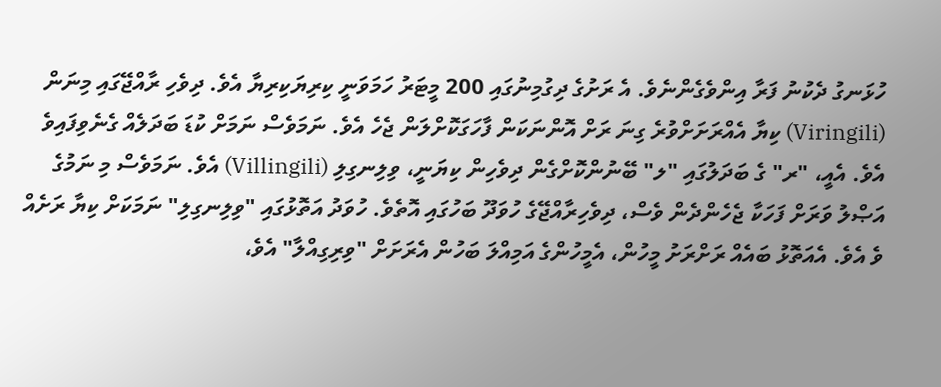ހުޅަނގު ދެކުނު ފަރާ އިންވެގެންނެވެ. އެ ރަށުގެ ދިގުމިނުގައި 200 މީޓަރު ހަމަވަނީ ކިރިޔަކިރިޔާ އެވެ. ދިވެހި ރާއްޖޭގައި މިނަން (Viringili) ކިޔާ އެއްރަށަށްވުރެ ގިނަ ރަށް އޮންނަކަން ފާހަގަކޮށްލަން ޖެހެ އެވެ. ނަމަވެސް ނަމަށް ކުޑަ ބަދަލެއް ގެނެވިފައިވެ އެވެ. އެއީ، "ރ" ގެ ބަދަލުގައި "ލ" ބޭނުންކޮށްގެން ދިވެހިން ކިޔަނީ، ވިލިނގިލި (Villingili) އެވެ. ނަމަވެސް މި ނަމުގެ އަޞްލު ވަރަށް ފަހަކާ ޖެހެންދެން ވެސް، ދިވެހިރާއްޖޭގެ ހުވަދޫ ބަހުގައި އޮތެވެ. ހުވަދު އަތޮޅުގައި "ވިލިނގިލި" ނަމަކަށް ކިޔާ ރަށެއް ވެ އެވެ. އެއަތޮޅު ބައެއް ރަށްރަށު މީހުން، އެމީހުންގެ އަމިއްލަ ބަހުން އެރަށަށް "ވިރިގިއްލާ" އެވެ،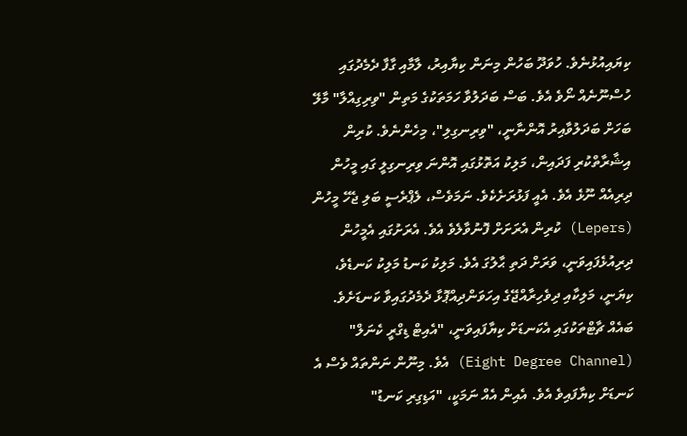ކިޔައިއުޅުނެވެ. ހުވަދޫ ބަހުން މިނަން ކިޔާއިރު، ލާމާއި ގާފާ ދެމެދުގައި ހުސްނޫނެއް ނޯވެ އެވެ. ބަސް ބަދަލުވާ ހަމަތަކުގެ މަތިން "ވިރިގިއްލާ" މާލޭ ބަހަށް ބަދަލުވާއިރު އޮންނާނީ، "ވިރިނގިލި"، މިހެންނެވެ. ކުރިން އިޝާރާތްކުރި ފަދައިން، މަލިކު އަތޮޅުގައި އޮންނަ ވިރިނގިލީ ގައި މީހުން ދިރިއެއް ނޫޅެ އެވެ. އެއީ ފަޅުރަށެކެވެ. ނަމަވެސް، ލެޕްރެސީ ބަލި ޖެހޭ މީހުން (Lepers) ކުރިން އެރަށަށް ފޮނުވާލެވެ އެވެ. އެރަށުގައި އެމީހުން ދިރިއުޅެފައިވަނީ، ވަރަށް ދަތި ޙާލުގަ އެވެ. މަލިކު ކަނޑު މަލިކު ކަނޑެވެ، ކިޔަނީ، މަލިކާއި ދިވެހިރާއްޖޭގެ އިހަވަންދިއްޕޮޅާ ދެމެދުގައިވާ ކަނޑަށެވެ. ބައެއް ޗާޓްތަކުގައި އެކަނޑަށް ކިޔާފައިވަނީ، "އެއިޓް ޑިގްރީ ކެނަލް" (Eight Degree Channel) އެވެ. މިނޫން ނަންތައް ވެސް އެ ކަނޑަށް ކިޔާފައިވެ އެވެ. އެއިން އެއް ނަމަކީ، "އަޑިގިރި ކަނޑު"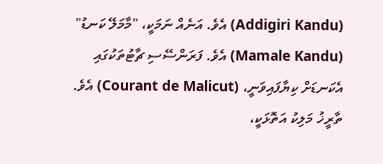(Addigiri Kandu) އެވެ. އަނެއް ނަމަކީ، "މާމަލޭ ކަނޑު" (Mamale Kandu) އެވެ. ފަރަންސޭސި ޗާޓުތަކުގައި އެކަނޑަށް ކިޔާފައިވަނީ، (Courant de Malicut) އެވެ. ތާރީޚު މަލިކު އަތޮޅަކީ،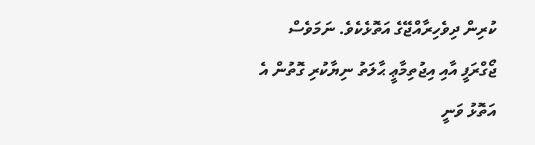ކުރިން ދިވެހިރާއްޖޭގެ އަތޮޅެކެވެ. ނަމަވެސް ޖޯގްރަފީ އާއި އިޖުތިމާޢީ ޙާލަތު ނިޔާކުރި ގޮތުން އެ އަތޮޅު ވަނީ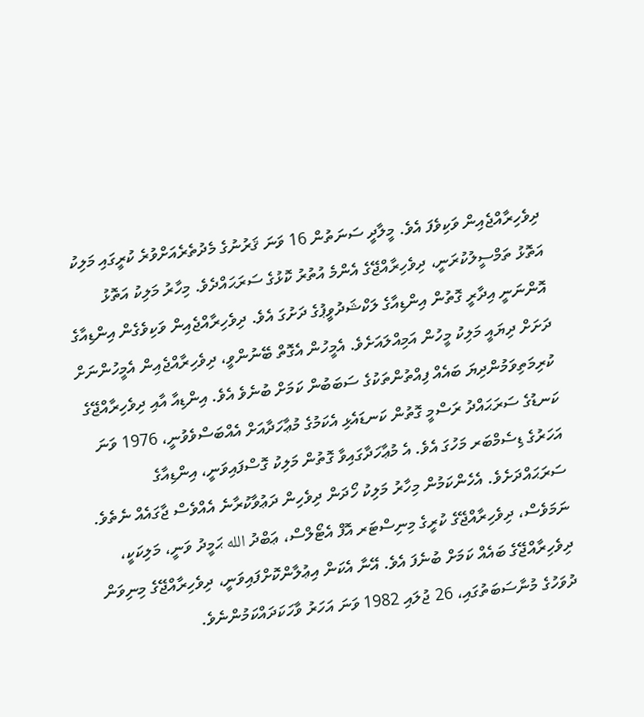ދިވެހިރާއްޖެއިން ވަކިވެފަ އެވެ. މީލާދީ ސަނަތުން 16 ވަނަ ޤަރުނުގެ މެދުތެރެއަށްވުރެ ކުރީގައި މަލިކު އަތޮޅު ތަމްސީލުކުރަނީ، ދިވެހިރާއްޖޭގެ އެންމެ އުތުރު ކޮޅުގެ ސަރަޙައްދެވެ. މިހާރު މަލިކު އަތޮޅު އޮންނަނީ އިދާރީ ގޮތުން އިންޑިއާގެ ލަކްޝަދުވީޕުގެ ދަށުގަ އެވެ. ދިވެހިރާއްޖެއިން ވަކިވެގެން އިންޑިއާގެ ދަށަށް ދިޔައީ މަލިކު މީހުން އަމިއްލައަށެވެ. އެމީހުން އެގޮތް ބޭނުންވީ، ދިވެހިރާއްޖެއިން އެމީހުންނަށް ކުރިމަތިވަމުންދިޔަ ބައެއް ފިއްތުންތަކުގެ ސަބަބުން ކަމަށް ބުނެވެ އެވެ. އިންޑިއާ އާއި ދިވެހިރާއްޖޭގެ ކަނޑުގެ ސަރަޙައްދު ރަސްމީ ގޮތުން ކަނޑައެޅި އެކަމުގެ މުޢާހަދާއަށް އެއްބަސްވެވުނީ، 1976 ވަނަ އަހަރުގެ ޑިސެމްބަރ މަހުގަ އެވެ. އެ މުޢާހަދާގައިވާ ގޮތުން މަލިކު ގޮސްފައިވަނީ، އިންޑިއާގެ ސަރަޙައްދަށެވެ. އެހެންކަމުން މިހާރު މަލިކު ހޯދަން ދިވެހިން ދަޢުވާކުރާނެ އެއްވެސް ޖާގައެއް ނެތެވެ. ނަމަވެސް، ދިވެހިރާއްޖޭގެ ކުރީގެ މިނިސްޓަރ އޮފް އެޓޯލްސް، ޢަބްދު الله ޙަމީދު ވަނީ، މަލިކަކީ، ދިވެހިރާއްޖޭގެ ބައެއް ކަމަށް ބުނެފަ އެވެ. އޭނާ އެކަން އިޢުލާންކޮށްފައިވަނީ، ދިވެހިރާއްޖޭގެ މިނިވަން ދުވަހުގެ މުނާސަބަތުގައި، 26 ޖުލައި 1982 ވަނަ އަހަރު ވާހަކަދައްކަމުންނެވެ.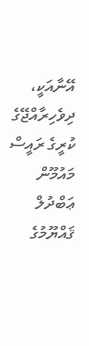އޭނާއަކީ، ދިވެހިރާއްޖޭގެ ކުރީގެ ރައީސް މައުމޫން ޢަބްދުލް ޤައްޔޫމުގެ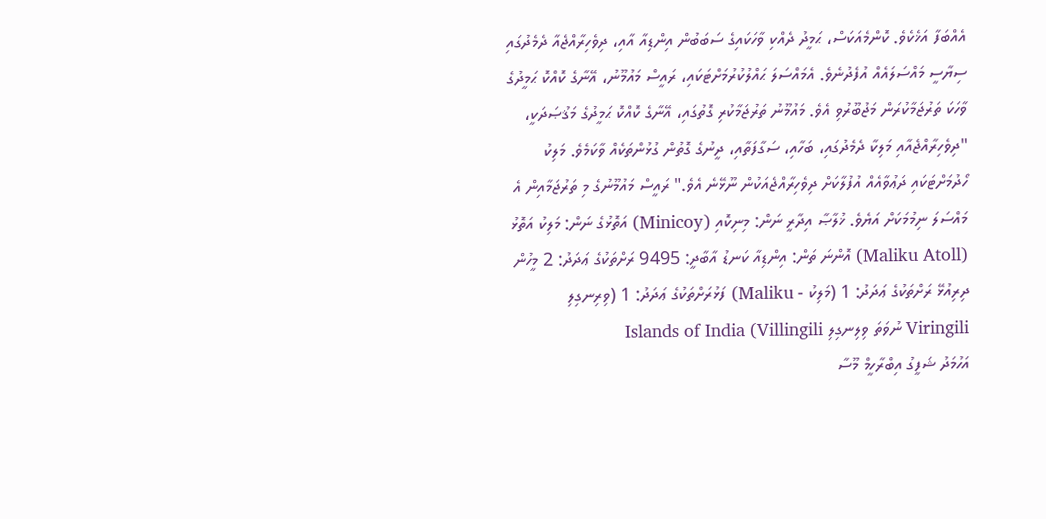އެއްބަފާ އަޚެކެވެ. ކޮންމެއަކަސް، ޙަމީދު ދެއްކި ވާހަކައިގެ ސަބަބުން އިންޑިއާ އާއި، ދިވެހިރާއްޖެއާ ދެމެދުގައި ސިޔާސީ މައްސަލައެއް އުފެދުނެވެ. އެމައްސަލަ ޙައްލުކުރުމަށްޓަކައި، ރައީސް މައުމޫނު، އޭނާގެ ކޮއްކޮ ޙަމީދުގެ ވާހަކަ ތަރުޖަމާކުރަން މަޖުބޫރުވި އެވެ. މައުމޫނު ތަރުޖަމާކުރި ގޮތުގައި، އޭނާގެ ކޮއްކޮ ޙަމީދުގެ މަޤުޞަދަކީ، "ދިވެހިރާއްޖެއާއި މަލިކާ ދެމެދުގައި، ބަހާއި، ސަގާފަތާއި، ދީނުގެ ގޮތުން ގުޅުންތަކެއް ވާކަމެވެ. މަލިކު ހޯދުމަށްޓަކައި ދަޢުވާއެއް އުފުލާކަށް ދިވެހިރާއްޖެއަކުން ނޫޅޭނެ އެވެ." ރައީސް މައުމޫނުގެ މި ތަރުޖަމާއިން އެ މައްސަލަ ނިމުމަކަށް އަޔެވެ. ޚުލާޞާ އިދާރީ ނަން: މިނިކޮއި (Minicoy) އަތޮޅުގެ ނަން: މަލިކު އަތޮޅު (Maliku Atoll) އޮންނަ ތަން: އިންޑިއާ ކަނޑު އާބާދީ: 9495 ރަށްތަކުގެ ޢަދަދު: 2 މީހުން ދިރިއުޅޭ ރަށްތަކުގެ ޢަދަދު: 1 (މަލިކު - Maliku) ފަޅުރަށްތަކުގެ ޢަދަދު: 1 (ވިރިނގިލި Viringili ނުވަތަ ވިލިނގިލި Villingili) Islands of India
އަހުމަދު ޝަފީގު އިބްރާހީމް މޫސާ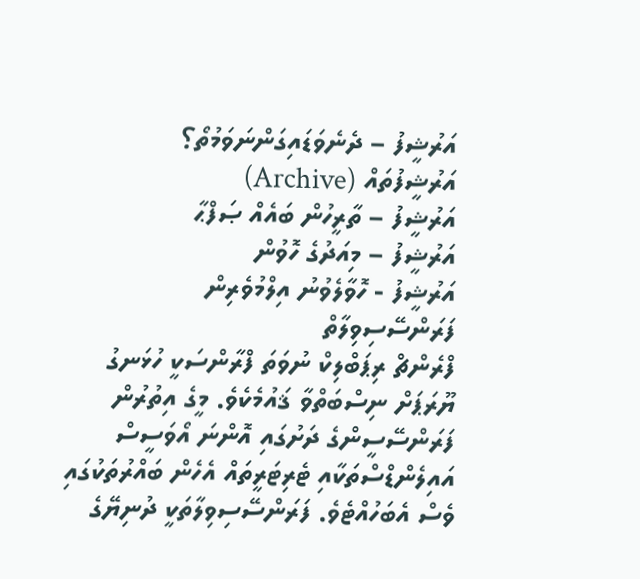އަރުޝީފު – ދެނެވަޑައިގަންނަވަމުތޯ؟
އަރުޝީފުތައް (Archive)
އަރުޝީފު – ތާރީހުން ބައެއް ޞަފްޙާ
އަރުޝީފު – މިއަދުގެ ހޮވުން
އަރުޝީފު - ހޮވާލެވުނު އިލްމުވެރިން
ފަރަންސޭސިވިލާތް
ފްރެންޗް ރިޕަބްލިކް ނުވަތަ ފްރާންސަކީ ހުޅަނގު ޔޫރަޕަށް ނިސްބަތްވާ ޤައުމެކެވެ. މީގެ އިތުރުން ފަރަންސޭސީންގެ ދަށުގައި އޮންނަ އޯވަސީސް އައިލެންޑްސްތަކާއި ޓެރިޓަރީތައް އެހެން ބައްރުތަކުގައި ވެސް އެބަހުއްޓެވެ. ފަރަންސޭސިވިލާތަކީ ދުނިޔޭގެ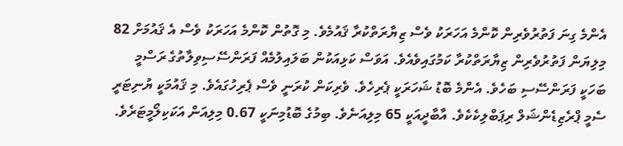އެންމެ ގިނަ ފަތުރުވެރިން ކޮންމެ އަހަރަކު ވެސް ޒިޔާރަތްކުރާ ޤައުމެވެ. މި ގޮތުން ކޮންމެ އަހަރަކު ވެސް އެ ޤައުމަށް 82 މިލިޔަން ފަތުރުވެރިން ޒިޔާރަތްކުރާ ކަމުގައިވެއެވެ. އަވަސް ކަޅިއަކުން ބަލައިލުމެއް ފަރަންސޭސިވިލާތުގެ ރަސްމީ ބަހަކީ ފަރަންސޭސި ބަހެވެ. އެންމެ ބޮޑު ޝަހަރަކީ ޕެރިހެވެ. ވެރިކަން ކުރަނީ ވެސް ޕެރިހުގައެވެ. މި ޤައުމަކީ ޔުނިޓަރީ ސެމީ ޕްރެޒިޑެންޝަލް ރިޕަބްލިކެކެވެ. އާބާދީއަކީ 65 މިލިއަނެވެ. ބިމުގެ ބޮޑުމިނަކީ 0.67 މިލިއަން އަކަކިލޯމީޓަރެވެ.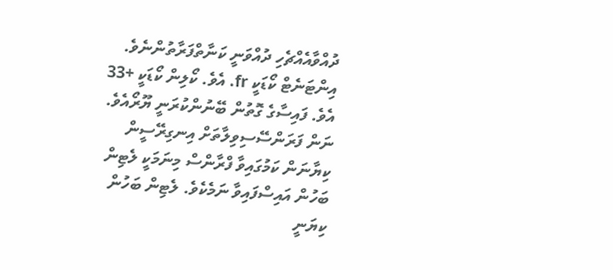ދުއްވާއެއްޗެހި ދުއްވަނީ ކަނާތްފަރާތުންނެވެ. އިންޓަނެޓް ކޯޑަކީ fr. އެވެ. ކޯލިން ކޯޑަކީ +33 އެވެ. ފައިސާގެ ގޮތުން ބޭނުންކުރަނީ ޔޫރޯއެވެ. ނަން ފަރަންސޭސިވިލާތަށް އިނގިރޭސީން ކިޔާނަން ކަމުގައިވާ ފްރާންސް މިނަމަކީ ލެޓިން ބަހުން އައިސްފައިވާ ނަމެކެވެ. ލެޓިން ބަހުން ކިޔަނީ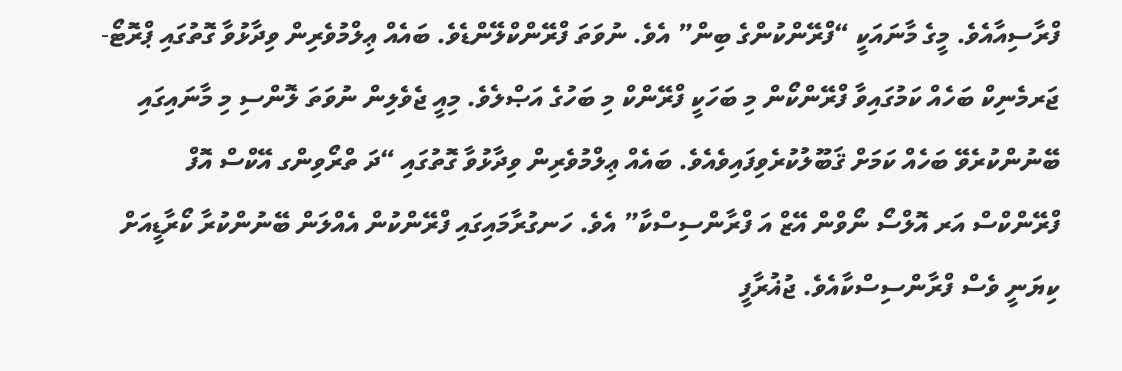ފްރާސިއާއެވެ. މީގެ މާނައަކީ “ފްރޭންކުންގެ ބިން” އެވެ. ނުވަތަ ފްރޭންކްލޭންޑެވެ. ބައެއް ޢިލްމުވެރިން ވިދާޅުވާ ގޮތުގައި ޕްރޮޓޯ-ޖަރމެނިކް ބަހެއް ކަމުގައިވާ ފްރޭންކޯން މި ބަހަކީ ފްރޭންކް މި ބަހުގެ އަޞްލެވެ. މިއީ ޖެވެލިން ނުވަތަ ލޮންސި މި މާނައިގައި ބޭނުންކުރެވޭ ބަހެއް ކަމަށް ޤަބޫލުކުރެވިފައިވެއެވެ. ބައެއް ޢިލްމުވެރިން ވިދާޅުވާ ގޮތުގައި “ދަ ތްރޯވިންގ އޭކްސް އޮފް ފްރޭންކްސް އަރ އޮލްސޯ ނޯވްން އޭޒް އަ ފްރާންސިސްކާ” އެވެ. ހަނގުރާމައިގައި ފްރޭންކުން އެއްލަން ބޭނުންކުރާ ކޯރާޑީއަށް ކިޔަނީ ވެސް ފްރާންސިސްކާއެވެ. ޖުޣުރާފީ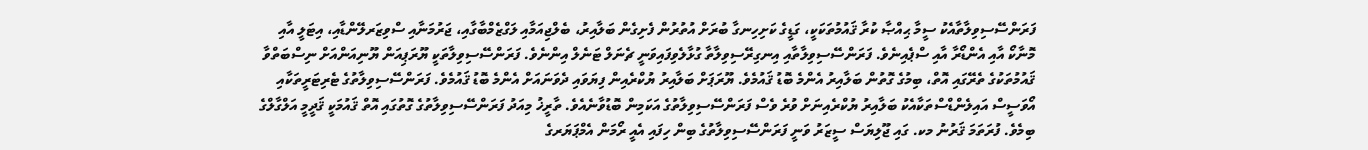ފަރަންސޭސިވިލާތާއެކު ސީމާ ޙިއްޞާ ކުރާ ޤައުމުތަކަކީ، ގަޑީގެ ކަށިހިނގާ ބުރަށް އުތުރުން ފެށިގެން ބަލާއިރު، ބެލްޖިއަމާއި ލަގްޒެމްބާގާއި، ޖަރުމަނާއި ސްވިޒަރލޭންޑާއި، އިޓަލީ އާއި މޮނާކޯ އާއި އެންޑޯރާ އާއި ސްޕެއިނެވެ. ފަރަންސޭސިވިލާތާއި އިނގިރޭސިވިލާތާ ގުޅާލެވިފައިވަނީ ޗެނަލް ޓަނެލް އިންނެވެ. ފަރަންސޭސިވިލާތަކީ ޔޫރަޕިއަން ޔޫނިއަންއަށް ނިސްބަތްވާ ޤައުމުތަކުގެ ތެރޭގައި އޮތް، ބިމުގެ ގޮތުން ބަލާއިރު އެންމެ ބޮޑު ޤައުމެވެ. ޔޫރަޕަށް ބަލާއިރު ޔުކްރެއިން ފިޔަވައި ދެވަނައަށް އެންމެ ބޮޑު ޤައުމެވެ. ފަރަންސޭސިވިލާތުގެ ޓެރިޓަރީތަކާއި އޯވަސީސް އައިލެންޑްސްތަކާއެކު ބަލާއިރު ޔުކްރެއިނަށް ވުރެ ވެސް ފަރަންސޭސިވިލާތުގެ އަކަމިން ބޮޑުވާނެއެވެ. ތާރީޚު މިއަދު ފަރަންސޭސިވިލާތުގެ ގޮތުގައި އޮތް ޤައުމަކީ ޤަދީމީ އަލްގާލްގެ ބިމެވެ. ފުރަތަމަ ޤަރުނު މކ. ގައި ޖޫލިޔަސް ސީޒަރު ވަނީ ފަރަންސޭސިވިލާތުގެ ބިން ހިފައި އެއީ ރޯމަން އެމްޕަޔަރގެ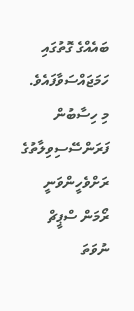ބައެއްގެ ގޮތުގައި ހަމަޖައްސަވާފައެވެ. މި ހިސާބުން ފަރަންސޭސިވިލާތުގެ ރަށްވެހީންވަނީ ރޯމަން ސްޕީޗް ނުވަތަ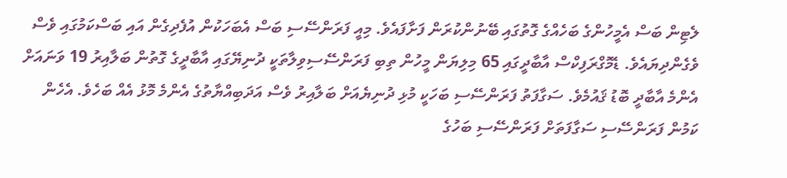ލެޓިން ބަސް އެމީހުންގެ ބަހެއްގެ ގޮތުގައި ބޭނުންކުރަން ފަށާފައެވެ. މިއީ ފަރަންސޭސި ބަސް އެބަހަކުން އުފެދިގެން އައި ބަސްކަމުގައި ވެސް ވެގެންދިޔައެވެ. ޑެމޮގްރަފިކްސް އާބާދީގައި 65 މިލިޔަން މީހުން ތިބި ފަރަންސޭސިވިލާތަކީ ދުނިޔޭގައި އާބާދީގެ ގޮތުން ބަލާއިރު 19 ވަނައަށް އެންމެ އާބާދީ ބޮޑު ޤައުމެވެ. ސަގާފަތު ފަރަންސޭސި ބަހަކީ މުޅި ދުނިޔެއަށް ބަލާއިރު ވެސް އަދަބިއްޔާތުގެ އެންމެ މޮޅު އެއް ބަހެވެ. އެހެން ކަމުން ފަރަންސޭސި ސަގާފަތަށް ފަރަންސޭސި ބަހުގެ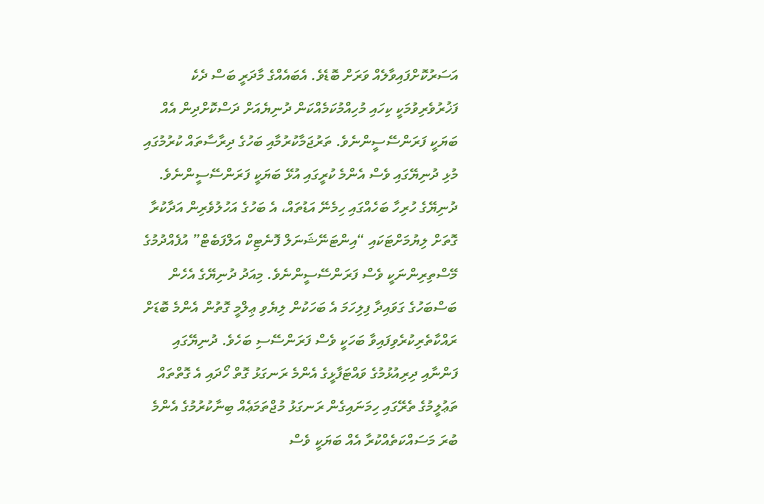އަސަރުކޮށްފައިވާލެއް ވަރަށް ބޮޑެވެ. އެބައެއްގެ މާދަރީ ބަސް ދެކެ ފަޚުރުވެރިވުމަކީ ކިހައި މުހިއްމުކަމެއްކަން ދުނިޔެއަށް ދަސްކޮށްދިން އެއް ބަޔަކީ ފަރަންސޭސީންނެވެ. ތަރުޖަމާކުރުމާއި ބަހުގެ ދިރާސާތައް ކުރުމުގައި މުޅި ދުނިޔޭގައި ވެސް އެންމެ ކުރީގައި އުޅޭ ބަޔަކީ ފަރަންސޭސީންނެވެ. ދުނިޔޭގެ ހުރިހާ ބަހެއްގައި ހިމެނޭ އަޑުތައް، އެ ބަހުގެ އަހުލުވެރިން އަދާކުރާ ގޮތަށް ލިޔުމަށްޓަކައި “އިންޓަނޭޝަނަލް ފޮނެޓިކް އަލްފަބެޓް” އުފެއްދުމުގެ މޭސްތިރިންނަކީ ވެސް ފަރަންސޭސީންނެވެ. މިއަދު ދުނިޔޭގެ އެހެން ބަސްބަހުގެ ގަވައިދާ ފިލިހަމަ އެ ބަހަކުން ލިޔެވި ޢިލްމީ ގޮތުން އެންމެ ބޮޑަށް ރައްކާތެރިކުރެވިފައިވާ ބަހަކީ ވެސް ފަރަންސޭސި ބަހެވެ. ދުނިޔޭގައި ފަންނާއި ދިރިއުޅުމުގެ ވައްޓަފާޅީގެ އެންމެ ރަނގަޅު ގޮތް ހޯދައި އެ ގޮތްތައް ތަޢުލީމުގެ ތެރޭގައި ހިމަނައިގެން ރަނގަޅު މުޖްތަމަޢެއް ބިނާކުރުމުގެ އެންމެ ބުރަ މަސައްކަތެއްކުރާ އެއް ބަޔަކީ ވެސް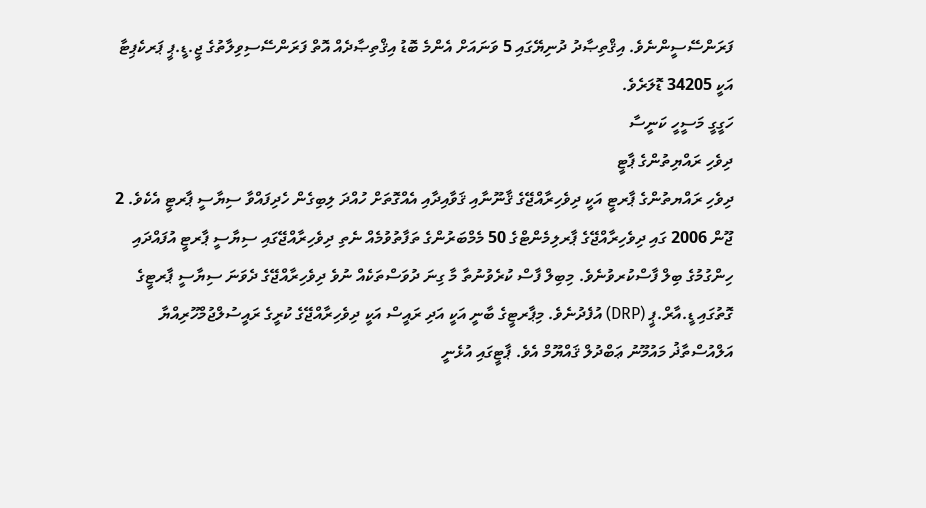ފަރަންސޭސީންނެވެ. އިޤްތިޞާދު ދުނިޔޭގައި 5 ވަނައަށް އެންމެ ބޮޑު އިޤްތިޞާދެއް އޮތް ފަރަންސޭސިވިލާތުގެ ޖީ.ޑީ.ޕީ ޕަރކެޕިޓާ އަކީ 34205 ޑޮލަރެވެ.
ހަގީގީ މަސީހީ ކަނީސާ
ދިވެހި ރައްޔިތުންގެ ޕާޓީ
ދިވެހި ރައްޔތުންގެ ޕާރޓީ އަކީ ދިވެހިރާއްޖޭގެ ޤާނޫނާއި ޤަވާއިދާއި އެއްގޮތަށް ހުއްދަ ލިބިގެން ހެދިފައްވާ ސިޔާސީ ޕާރޓީ އެކެވެ. 2 ޖޫން 2006 ގައި ދިވެހިރާއްޖޭގެ ޕާރލިމެންޓްގެ 50 މެމްބަރުންގެ ތަފާތުވުމެއް ނެތި ދިވެހިރާއްޖޭގައި ސިޔާސީ ޕާރޓީ އުފައްދައި ހިންގުމުގެ ބިލް ފާސްކުރވުނެވެ. މިބިލް ފާސް ކުރެވުނުތާ މާ ގިނަ ދުވަސްތަކެއް ނުވެ ދިވެހިރާއްޖޭގެ ދެވަނަ ސިޔާސީ ޕާރޓީގެ ގޮތުގައި ޑީ.އާރް.ޕީ (DRP) އުފެދުނެވެ. މިޕާރޓީގެ ބާނީ އަކީ އަދި ރައީސް އަކީ ދިވެހިރާއްޖޭގެ ކުރީގެ ރައީސުލްޖުމްހޫރިއްޔާ އަލްއުސްތާޛު މައުމޫނު ޢަބްދުލް ޤައްޔޫމް އެވެ. ޕާޓީގައި އުޅެނީ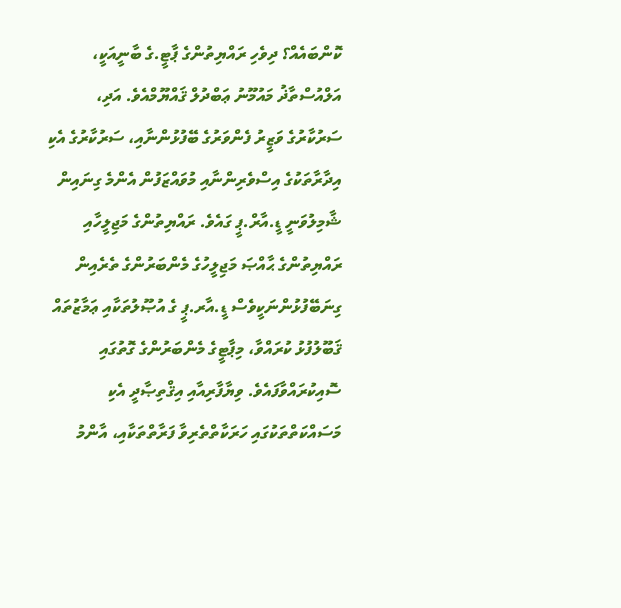ކޮންބައެއް؟ ދިވެހި ރައްޔިތުންގެ ޕާޓީ.ގެ ބާނީއަކީ، އަލްއުސްތާޛު މައުމޫނު ޢަބްދުލް ޤައްޔޫމްއެވެ. އަދި، ސަރުކާރުގެ ވަޒީރު ފެންވަރުގެ ބޭފުޅުންނާއި، ސަރުކާރުގެ އެކި އިދާރާތަކުގެ އިސްވެރިންނާއި މުވައްޒަފުން އެންމެ ގިނައިން ޝާމިލުވަނީ ޑީ.އާރް.ޕީ ގައެވެ. ރައްޔިތުންގެ މަޖިލީހާއި ރައްޔިތުންގެ ޙާއްޞަ މަޖިލީހުގެ މެންބަރުންގެ ތެރެއިން ގިނަބޭފުޅުންނަކީވެސް ޑީ.އާރ.ޕީ ގެ އުޞޫލުތަކާއި ޢަމާޒުތައް ޤަބޫލުފުޅު ކުރައްވާ، މިޕާޓީގެ މެންބަރުންގެ ގޮތުގައި ސޮއިކުރައްވާފައެވެ. ވިޔާފާރިއާއި އިޤްތިޞާދީ އެކި މަސައްކަތްތަކުގައި ހަރަކާތްތެރިވާ ފަރާތްތަކާއި، އާންމު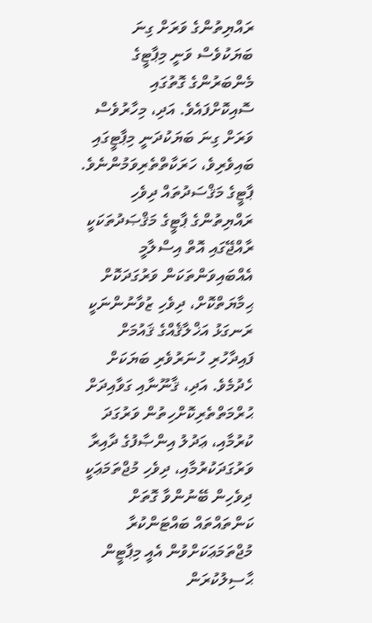ރައްޔިތުންގެ ވަރަށް ގިނަ ބަޔަކުވެސް ވަނީ މިޕާޓީގެ މެންބަރުންގެ ގޮތުގައި ސޮއިކޮށްފައެވެ. އަދި، މިހާރުވެސް ވަރަށް ގިނަ ބަޔަކުދަނީ މިޕާޓީގައި ބައިވެރިވެ، ހަރަކާތްތެރިވަމުންނެވެ. ޕާޓީގެ މަޤްސަދުތައް ދިވެހި ރައްޔިތުންގެ ޕާޓީގެ މަޤްޞަދުތަކަކީ ރާއްޖޭގައި އޮތް އިސްލާމީ އެއްބައިވަންތަކަން ވަރުގަދަކޮށް ޙިމާޔަތްކޮށް، ދިވެހި ޒުވާނުންނަކީ ރަނގަޅު އަޚްލާޤެއްގެ ޤައުމަށް ފައިދާހުރި ހުނަރުވެރި ބަޔަކަށް ހެދުމެވެ. އަދި، ޤާނޫނާއި ގަވާއިދަށް ޙުރްމަތްތެރިކޮށްހިތުން ވަރުގަދަ ކުރުމާއި، ޢަދުލު އިންޞާފުގެ ދާއިރާ ވަރުގަދަކުރުމާއި، ދިވެހި މުޖްތަމަޢަކީ ދިވެހިން ބޭނުންވާ ގޮތަށް ކަންތައްތައް ބައްޓަންކުރާ މުޖްތަމަޢަކަށްވުން އެއީ މިޕާޓީން ޙާސިލުކުރަން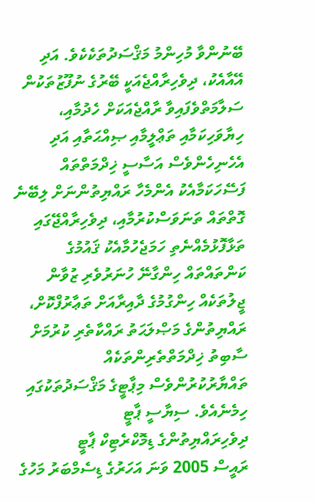ބޭނުންވާ މުހިންމު މަޤްސަދުތަކެކެވެ. އަދި އޭއާއެކު، ދިވެހިރާއްޖެއަކީ ބޭރުގެ ނުފޫޒުތަކުން ސަލާމަތްވެފައިވާ ރާއްޖެއަކަށް ހެދުމާއި، ހިޔާވަހިކަމާއި ތަޢްލީމާއި ޞިއްޙަތާއި އަދި އެހެނިހެންވެސް އަސާސީ ޚިދްމަތްތައް ފަސޭހަކަމާއެކު އެންމެހާ ރައްޔިތުންނަށް ލިބޭނެ ގޮތްތައް ތަނަވަސްކުރުމާއި، ދިވެހިރާއްޖޭގައި ތަޅާފޮޅުމެއްނެތި ހަމަޖެހުމާއެކު ޤައުމުގެ ކަންތައްތައް ހިންގާނޭ ހުނަރުވެރި ޒުވާން ޖީލުތަކެއް ހިންގުމުގެ ދާއިރާއަށް ތަޢާރުފްކޮށް، ރައްޔިތުންގެ މަޞްލަޙަތު ރައްކާތެރި ކުރުމަށް ސާބިތު ޚިދްމަތްތެރިންތަކެއް ތައްޔާރުކުރުންވެސް މިޕާޓީގެ މަޤްސަދުތަކުގައި ހިމެނެއެވެ. ސިޔާސީ ޕާޓީ
ދިވެހިރައްޔިތުންގެ ޑިމޮކްރެޓިކް ޕާޓީ
ރައީސް 2005 ވަނަ އަހަރުގެ ޑިސެމްބަރު މަހުގެ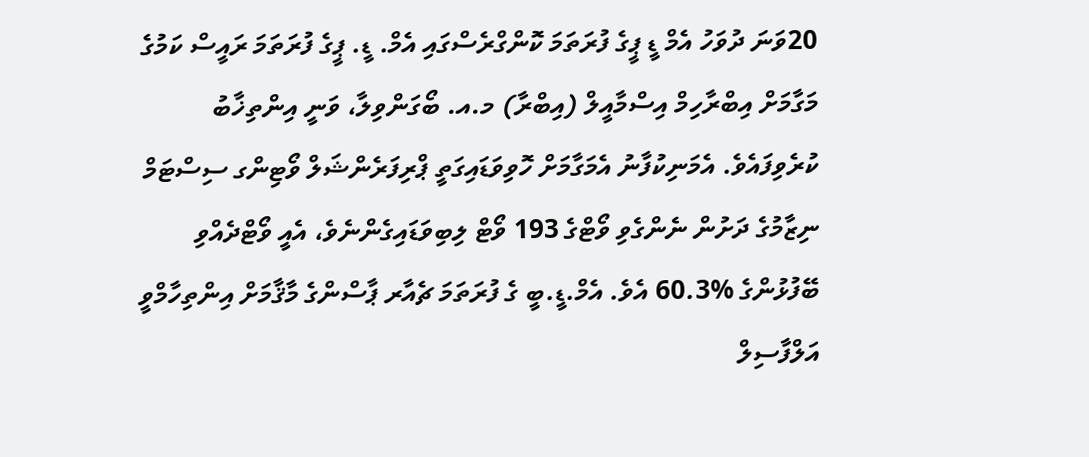20ވަނަ ދުވަހު އެމް ޑީ ޕީގެ ފުރަތަމަ ކޮންގްރެސްގައި އެމް. ޑީ. ޕީގެ ފުރަތަމަ ރައީސް ކަމުގެ މަގާމަށް އިބްރާހިމް އިސްމާއީލް (އިބްރާ) މ.އ. ބޯގަންވިލާ، ވަނީ އިންތިޚާބު ކުރެވިފައެވެ. އެމަނިކުފާނު އެމަގާމަށް ހޮވިވަޑައިގަތީ ޕްރިފަރެންޝަލް ވޯޓިންގ ސިސްޓަމް ނިޒާމުގެ ދަށުން ނެންގެވި ވޯޓްގެ 193 ވޯޓް ލިބިވަޑައިގެންނެވެ، އެއީ ވޯޓްދެއްވި ބޭފުޅުންގެ %60.3 އެވެ. އެމް.ޑީ.ބީ ގެ ފުރަތަމަ ޗެއާރ ޕާސްންގެ މާޤާމަށް އިންތިހާމްވީ އަލްފާސިލް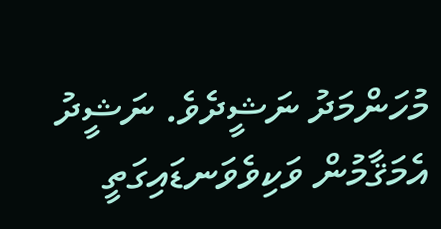މުހަންމަދު ނަޝީދެވެ. ނަޝީދު އެމަޤާމުން ވަކިވެވަނޑައިގަތީ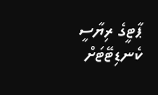ޕާޓީގެ ރިޔާސީ ކެނޑިޓޭޓަށް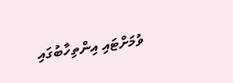ވުމަށްޓައި އިންތިހާބުގައި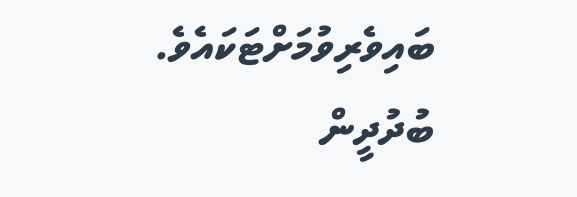ބައިވެރިވުމަށްޓަކައެވެ.
ބުދުދީން